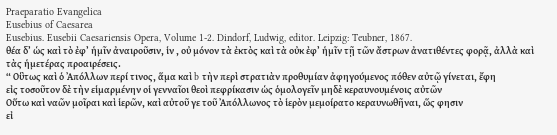Praeparatio Evangelica
Eusebius of Caesarea
Eusebius. Eusebii Caesariensis Opera, Volume 1-2. Dindorf, Ludwig, editor. Leipzig: Teubner, 1867.
θέα δ’ ὡς καὶ τὸ ἐφ’ ἡμῖν ἀναιροῦσιν, ἱν , οὐ μόνον τὰ ἐκτὸς καὶ τὰ οὐκ ἐφ’ ἡμῖν τῇ τῶν ἄστρων ἀνατιθέντες φορᾷ, ἀλλὰ καὶ τὰς ἡμετέρας προαιρέσεις.
“ Οὓτως καὶ ὁ Ἀπόλλων περί τινος, ἅμα καὶ b τὴν περὶ στρατιὰν προθυμίαν ἀφηγούμενος πόθεν αὐτῷ γίνεται, ἔφη
εἰς τοσοῦτον δὲ τὴν εἱμαρμένην οἱ γενναῖοι θεοὶ πεφρίκασιν ὡς ὁμολογεῖν μηδὲ κεραυνουμένοις αὐτῶν
Οὕτω καὶ ναῶν μοῖραι καὶ ἱερῶν, καὶ αὐτοῦ γε τοῦ Ἀπόλλωνος τὸ ἱερὸν μεμοίρατο κεραυνωθῆναι, ὥς φησιν
εἰ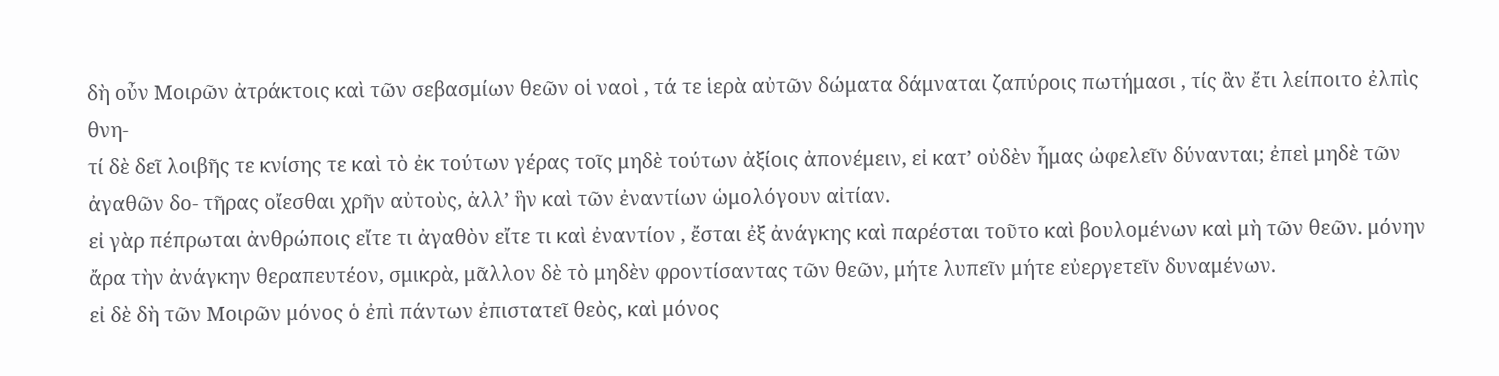δὴ οὖν Μοιρῶν ἀτράκτοις καὶ τῶν σεβασμίων θεῶν οἱ ναοὶ , τά τε ἱερὰ αὐτῶν δώματα δάμναται ζαπύροις πωτήμασι , τίς ἂν ἔτι λείποιτο ἐλπὶς θνη-
τί δὲ δεῖ λοιβῆς τε κνίσης τε καὶ τὸ ἐκ τούτων γέρας τοῖς μηδὲ τούτων ἀξίοις ἀπονέμειν, εἰ κατ’ οὐδὲν ἧμας ὠφελεῖν δύνανται; ἐπεὶ μηδὲ τῶν ἀγαθῶν δο- τῆρας οἴεσθαι χρῆν αὐτοὺς, ἀλλ’ ἣν καὶ τῶν ἐναντίων ὡμολόγουν αἰτίαν.
εἰ γὰρ πέπρωται ἀνθρώποις εἴτε τι ἀγαθὸν εἴτε τι καὶ ἐναντίον , ἔσται ἐξ ἀνάγκης καὶ παρέσται τοῦτο καὶ βουλομένων καὶ μὴ τῶν θεῶν. μόνην ἄρα τὴν ἀνάγκην θεραπευτέον, σμικρὰ, μᾶλλον δὲ τὸ μηδὲν φροντίσαντας τῶν θεῶν, μήτε λυπεῖν μήτε εὐεργετεῖν δυναμένων.
εἰ δὲ δὴ τῶν Μοιρῶν μόνος ὁ ἐπὶ πάντων ἐπιστατεῖ θεὸς, καὶ μόνος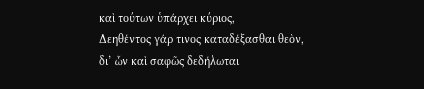καὶ τούτων ὑπάρχει κύριος,
Δεηθέντος γάρ τινος καταδέξασθαι θεὸν,
δι’ ὧν καὶ σαφῶς δεδήλωται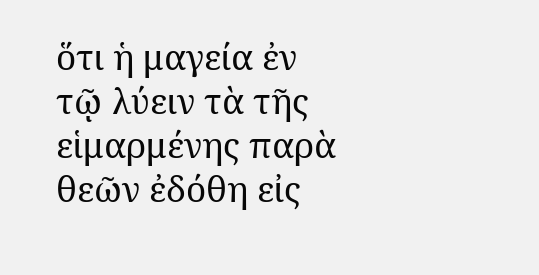ὅτι ἡ μαγεία ἐν τῷ λύειν τὰ τῆς εἱμαρμένης παρὰ θεῶν ἐδόθη εἰς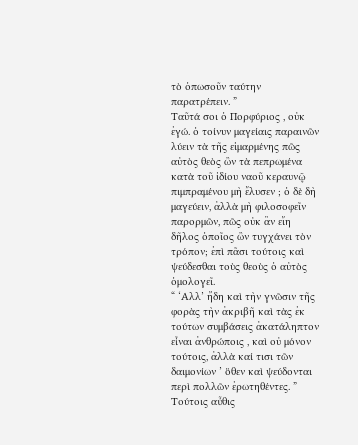τὸ ὁπωσοῦν ταύτην παρατρέπειν. ”
Ταῦτά σοι ὁ Πορφύριος , οὐκ ἐγώ. ὁ τοίνυν μαγείαις παραινῶν λύειν τὰ τῆς εἱμαρμένης πῶς αὐτὸς θεὸς ὢν τὰ πεπρωμένα κατὰ τοῦ ἰδίου ναοῦ κεραυνῷ πιμπραμένου μὴ ἔλυσεν ; ὁ δὲ δὴ μαγεύειν, ἀλλὰ μὴ φιλοσοφεῖν παρορμῶν, πῶς οὐκ ἂν εἴη δῆλος ὁποῖος ὢν τυγχάνει τὸν τρόπον; ἐπὶ πᾶσι τούτοις καὶ ψεύδεσθαι τοὺς θεοὺς ὁ αὐτὸς ὁμολογεῖ.
“ ‘Αλλ’ ἤδη καὶ τὴν γνῶσιν τῆς φορὰς τὴν ἀκριβῆ καὶ τὰς ἐκ τούτων συμβάσεις ἀκατάληπτον εἶναι ἀνθρώποις , καὶ οὐ μόνον τούτοις, ἀλλὰ καί τισι τῶν δαιμονίων ’ ὅθεν καὶ ψεύδονται περὶ πολλῶν ἐρωτηθέντες. ”
Τούτοις αὖθις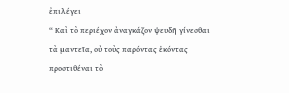ἐπιλέγει
“ Καὶ τὸ περιέχον ἀναγκάζον ψευδῆ γίνεσθαι τὰ μαντεῖα, οὐ τοὺς παρόντας ἑκόντας προστιθέναι τὸ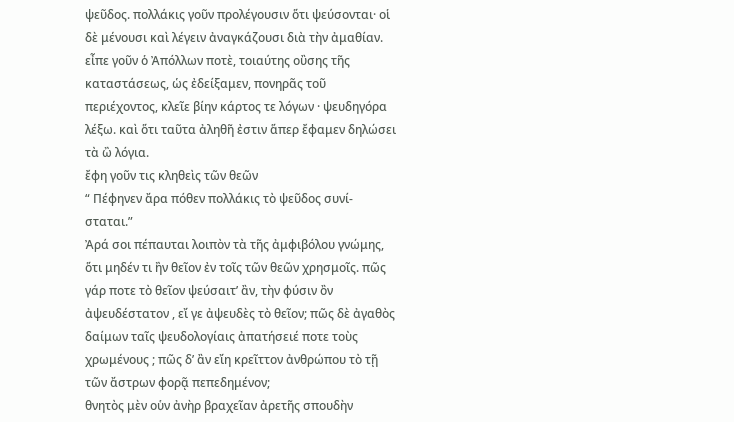ψεῦδος. πολλάκις γοῦν προλέγουσιν ὅτι ψεύσονται· οἱ δὲ μένουσι καὶ λέγειν ἀναγκάζουσι διὰ τὴν ἀμαθίαν.
εἶπε γοῦν ὁ Ἀπόλλων ποτὲ, τοιαύτης οὒσης τῆς καταστάσεως, ὡς ἐδείξαμεν, πονηρᾶς τοῦ περιέχοντος, κλεῖε βίην κάρτος τε λόγων · ψευδηγόρα λέξω. καὶ ὅτι ταῦτα ἀληθῆ ἐστιν ἅπερ ἔφαμεν δηλώσει τὰ ὢ λόγια.
ἔφη γοῦν τις κληθεὶς τῶν θεῶν
“ Πέφηνεν ἄρα πόθεν πολλάκις τὸ ψεῦδος συνί- σταται.”
Ἀρά σοι πέπαυται λοιπὸν τὰ τῆς ἀμφιβόλου γνώμης, ὅτι μηδέν τι ἢν θεῖον ἐν τοῖς τῶν θεῶν χρησμοῖς. πῶς γάρ ποτε τὸ θεῖον ψεύσαιτ’ ἂν, τὴν φύσιν ὂν ἀψευδέστατον , εἴ γε ἀψευδὲς τὸ θεῖον; πῶς δὲ ἀγαθὸς δαίμων ταῖς ψευδολογίαις ἀπατήσειέ ποτε τοὺς χρωμένους ; πῶς δ’ ἂν εἴη κρεῖττον ἀνθρώπου τὸ τῇ τῶν ἄστρων φορᾷ πεπεδημένον;
θνητὸς μὲν οὑν ἀνὴρ βραχεῖαν ἀρετῆς σπουδὴν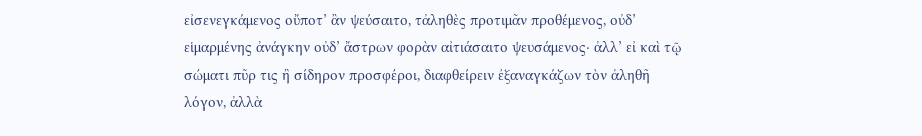εἰσενεγκάμενος οὔποτ’ ἂν ψεύσαιτο, τἀληθὲς προτιμᾶν προθέμενος, οὐδ’ εἱμαρμένης ἀνάγκην οὐδ’ ἄστρων φορὰν αἰτιάσαιτο ψευσάμενος· ἀλλ’ εἰ καὶ τῷ σώματι πῦρ τις ἢ σίδηρον προσφέροι, διαφθείρειν ἐξαναγκάζων τὸν ἀληθῆ λόγον, ἀλλὰ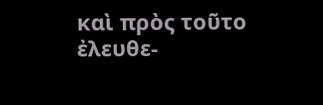καὶ πρὸς τοῦτο ἐλευθε-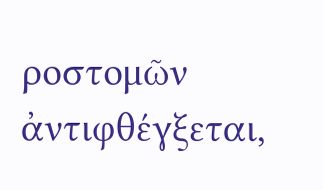ροστομῶν ἀντιφθέγξεται,